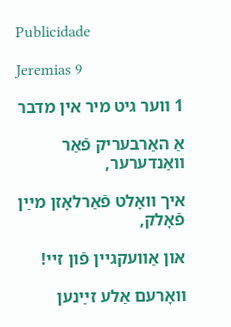Publicidade

Jeremias 9

1 װער גיט מיר אין מדבר

אַ האַרבעריק פֿאַר װאַנדערער,

איך װאָלט פֿאַרלאָזן מײַן פֿאָלק,

און אַװעקגײן פֿון זײ!

װאָרעם אַלע זײַנען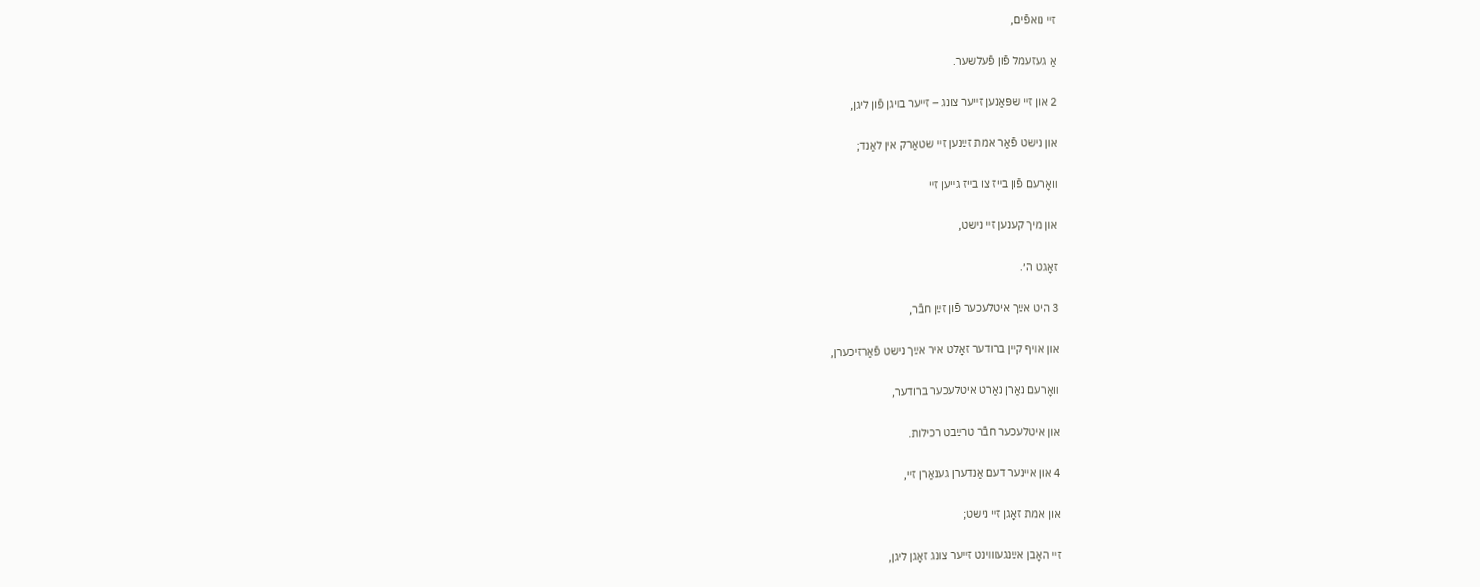זײ נואפֿים,

אַ געזעמל פֿון פֿעלשער.

2 און זײ שפּאַנען זײער צונג – זײער בױגן פֿון ליגן,

און נישט פֿאַר אמת זײַנען זײ שטאַרק אין לאַנד;

װאָרעם פֿון בײז צו בײז גײען זײ

און מיך קענען זײ נישט,

זאָגט ה׳.

3 היט אײַך איטלעכער פֿון זײַן חבֿר,

און אױף קײן ברודער זאָלט איר אײַך נישט פֿאַרזיכערן,

װאָרעם נאַרן נאַרט איטלעכער ברודער,

און איטלעכער חבֿר טרײַבט רכילות.

4 און אײנער דעם אַנדערן גענאַרן זײ,

און אמת זאָגן זײ נישט;

זײ האָבן אײַנגעװױנט זײער צונג זאָגן ליגן,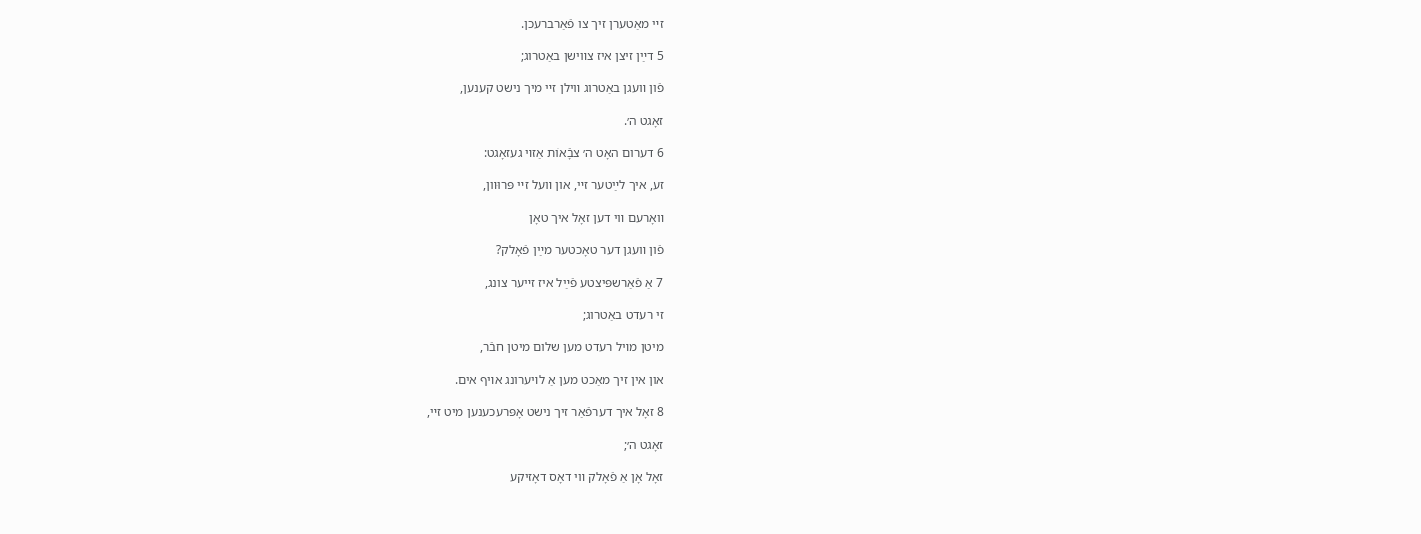זײ מאַטערן זיך צו פֿאַרברעכן.

5 דײַן זיצן איז צװישן באַטרוג;

פֿון װעגן באַטרוג װילן זײ מיך נישט קענען,

זאָגט ה׳.

6 דערום האָט ה׳ צבָֿאוֹת אַזױ געזאָגט:

זע, איך לײַטער זײ, און װעל זײ פּרוּװן,

װאָרעם װי דען זאָל איך טאָן

פֿון װעגן דער טאָכטער מײַן פֿאָלק?

7 אַ פֿאַרשפּיצטע פֿײַל איז זײער צונג,

זי רעדט באַטרוג;

מיטן מױל רעדט מען שלום מיטן חבֿר,

און אין זיך מאַכט מען אַ לױערונג אױף אים.

8 זאָל איך דערפֿאַר זיך נישט אָפּרעכענען מיט זײ,

זאָגט ה׳;

זאָל אָן אַ פֿאָלק װי דאָס דאָזיקע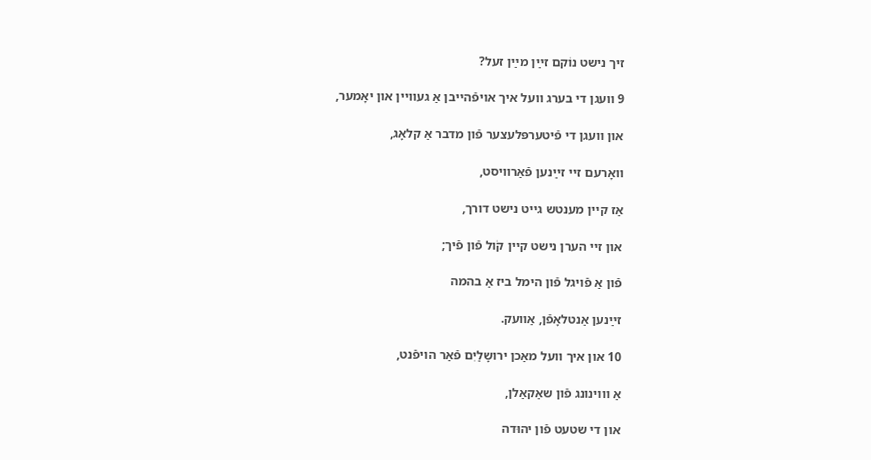זיך נישט נוֹקם זײַן מײַן זעל?

9 װעגן די בערג װעל איך אױפֿהײבן אַ געװײן און יאָמער,

און װעגן די פֿיטערפּלעצער פֿון מדבר אַ קלאָג,

װאָרעם זײ זײַנען פֿאַרװיסט,

אַז קײן מענטש גײט נישט דורך,

און זײ הערן נישט קײן קֹול פֿון פֿיך;

פֿון אַ פֿױגל פֿון הימל ביז אַ בהמה

זײַנען אַנטלאָפֿן, אַװעק.

10 און איך װעל מאַכן ירושָלַיִם פֿאַר הױפֿנט,

אַ װױנונג פֿון שאַקאַלן,

און די שטעט פֿון יהוּדה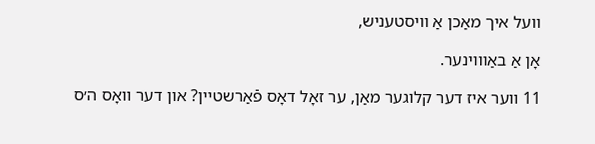װעל איך מאַכן אַ װיסטעניש,

אָן אַ באַװױנער.

11 װער איז דער קלוגער מאַן, ער זאָל דאָס פֿאַרשטײן? און דער װאָס ה׳ס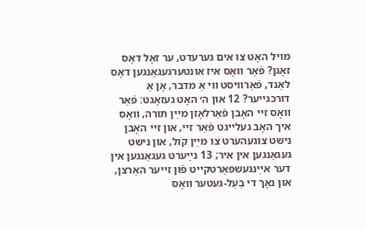מױל האָט צו אים גערעדט, ער זאָל דאָס זאָגן? פֿאַר װאָס איז אונטערגעגאַנגען דאָס לאַנד, פֿאַרװיסט װי אַ מדבר, אָן אַ דורכגײער? 12 און ה׳ האָט געזאָגט: פֿאַר װאָס זײ האָבן פֿאַרלאָזן מײַן תּורה, װאָס איך האָב געלײגט פֿאַר זײ, און זײ האָבן נישט צוגעהערט צו מײַן קֹול, און נישט געגאַנגען אין איר; 13 נײַערט געגאַנגען אין דער אײַנגעשפּאַרטקײט פֿון זײער האַרצן, און נאָך די בַעַל-געטער װאָס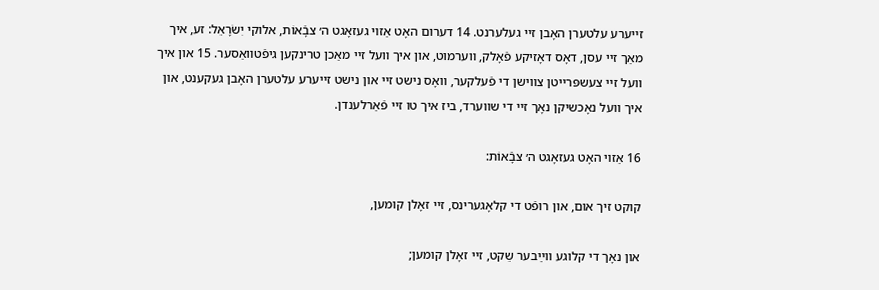זײערע עלטערן האָבן זײ געלערנט. 14 דערום האָט אַזױ געזאָגט ה׳ צבָֿאוֹת, אלוקי יִשׂרָאֵל: זע, איך מאַך זײ עסן, דאָס דאָזיקע פֿאָלק, װערמוט, און איך װעל זײ מאַכן טרינקען גיפֿטװאַסער. 15 און איך װעל זײ צעשפּרײטן צװישן די פֿעלקער, װאָס נישט זײ און נישט זײערע עלטערן האָבן געקענט, און איך װעל נאָכשיקן נאָך זײ די שװערד, ביז איך טו זײ פֿאַרלענדן.

16 אַזױ האָט געזאָגט ה׳ צבָֿאוֹת:

קוקט זיך אום, און רופֿט די קלאָגערינס, זײ זאָלן קומען,

און נאָך די קלוגע װײַבער שֵקט, זײ זאָלן קומען;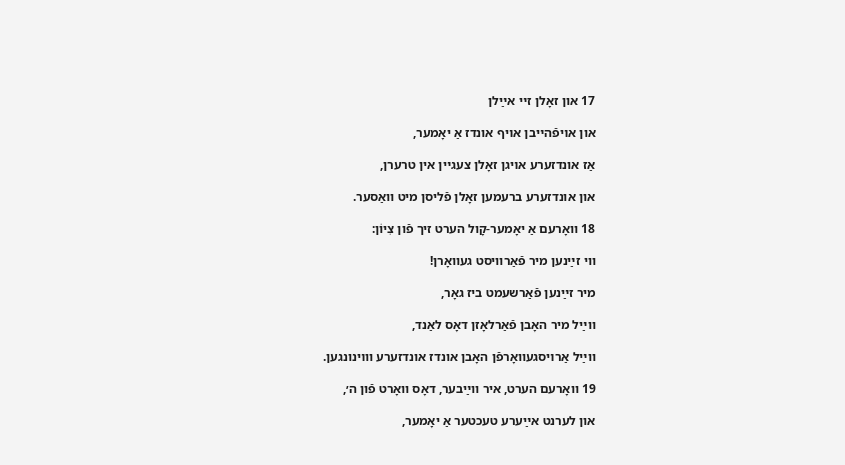17 און זאָלן זײ אײַלן

און אױפֿהײבן אױף אונדז אַ יאָמער,

אַז אונדזערע אױגן זאָלן צעגײן אין טרערן,

און אונדזערע ברעמען זאָלן פֿליסן מיט װאַסער.

18 װאָרעם אַ יאָמער-קָול הערט זיך פֿון צִיוֹן:

װי זײַנען מיר פֿאַרװיסט געװאָרן!

מיר זײַנען פֿאַרשעמט ביז גאָר,

װײַל מיר האָבן פֿאַרלאָזן דאָס לאַנד,

װײַל אַרױסגעװאָרפֿן האָבן אונדז אונדזערע װױנונגען.

19 װאָרעם הערט, איר װײַבער, דאָס װאָרט פֿון ה׳,

און לערנט אײַערע טעכטער אַ יאָמער,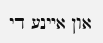און אײנע די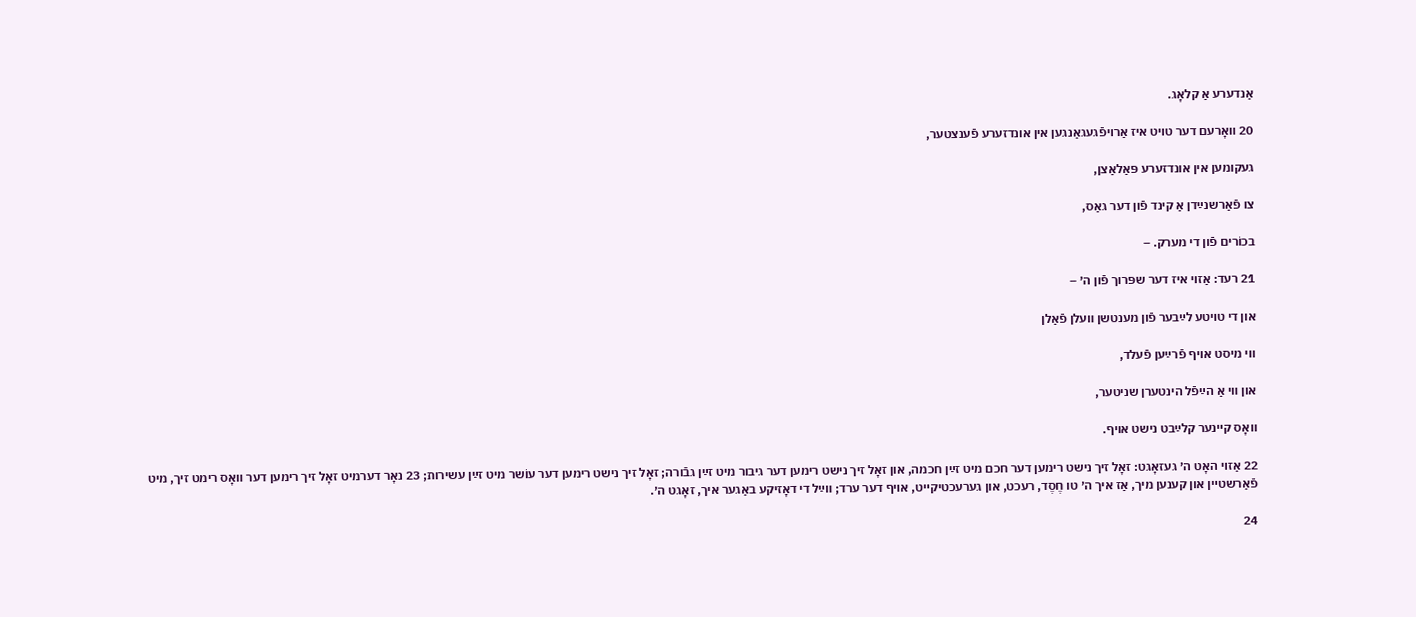אַנדערע אַ קלאָג.

20 װאָרעם דער טױט איז אַרױפֿגעגאַנגען אין אונדזערע פֿענצטער,

געקומען אין אונדזערע פּאַלאַצן,

צו פֿאַרשנײַדן אַ קינד פֿון דער גאַס,

בכוֹרים פֿון די מערק. –

21 רעד: אַזױ איז דער שפּרוך פֿון ה׳ –

און די טױטע לײַבער פֿון מענטשן װעלן פֿאַלן

װי מיסט אױף פֿרײַען פֿעלד,

און װי אַ הײַפֿל הינטערן שניטער,

װאָס קײנער קלײַבט נישט אױף.

22 אַזױ האָט ה׳ געזאָגט: זאָל זיך נישט רימען דער חכם מיט זײַן חכמה, און זאָל זיך נישט רימען דער גיבור מיט זײַן גבֿורה; זאָל זיך נישט רימען דער עוֹשר מיט זײַן עשירות; 23 נאָר דערמיט זאָל זיך רימען דער װאָס רימט זיך, מיט פֿאַרשטײן און קענען מיך, אַז איך ה׳ טו חֶסֶד, רעכט, און גערעכטיקײט, אױף דער ערד; װײַל די דאָזיקע באַגער איך, זאָגט ה׳.

24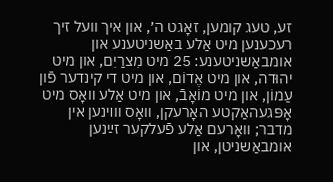זע, טעג קומען, זאָגט ה׳, און איך װעל זיך רעכענען מיט אַלע באַשניטענע און אומבאַשניטענע: 25 מיט מִצרַיִם, און מיט יהוּדה, און מיט אֶדוֹם, און מיט די קינדער פֿון עַמוֹן, און מיט מוֹאָבֿ, און מיט אַלע װאָס מיט אָפּגעהאַקטע האָרעקן, װאָס װױנען אין מדבר; װאָרעם אַלע פֿעלקער זײַנען אומבאַשניטן, און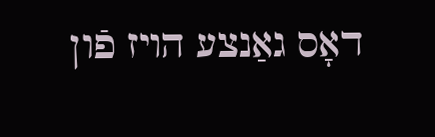דאָס גאַנצע הױז פֿון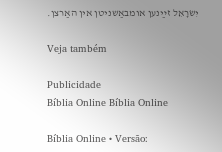יִשׂרָאֵל זײַנען אומבאַשניטן אין האַרצן.

Veja também

Publicidade
Bíblia Online Bíblia Online

Bíblia Online • Versão: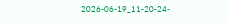2026-06-19_11-20-24-